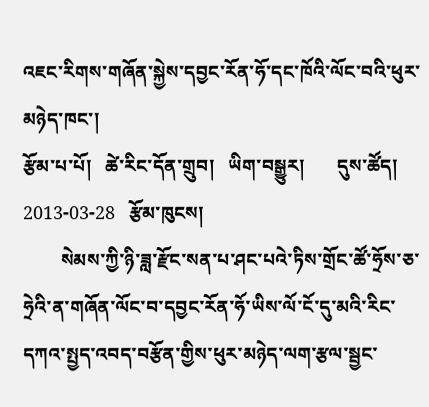འཇང་རིགས་གཞོན་སྐྱེས་དབྱང་རོན་ཧོ་དང་ཁོའི་ལོང་བའི་ཕུར་མཉེད་ཁང་།
རྩོམ་པ་པོ།   ཚེ་རིང་དོན་གྲུབ།   ཡིག་བསྒྱུར།       དུས་ཚོད།   2013-03-28   རྩོམ་ཁུངས།
        སེམས་ཀྱི་ཉི་ཟླ་རྫོང་སན་པ་ཤང་པའེ་ཏིས་གྲོང་ཚོ་ཧྲོས་ཅ་ཧྲེའི་ན་གཞོན་ལོང་བ་དབྱང་རོན་ཧོ་ཡིས་ལོ་ངོ་དུ་མའི་རིང་དཀའ་སྤྱད་འབད་བརྩོན་གྱིས་ཕུར་མཉེད་ལག་རྩལ་སྦྱང་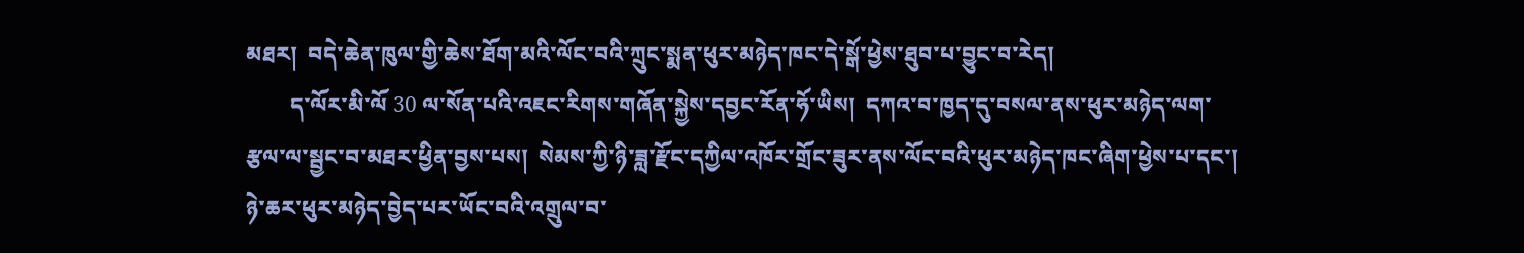མཐར།  བདེ་ཆེན་ཁུལ་གྱི་ཆེས་ཐོག་མའི་ལོང་བའི་ཀྲུང་སྨན་ཕུར་མཉེད་ཁང་དེ་སྒོ་ཕྱེས་ཐུབ་པ་བྱུང་བ་རེད།
        ད་ལོར་མི་ལོ 30 ལ་སོན་པའི་འཇང་རིགས་གཞོན་སྐྱེས་དབྱང་རོན་ཧོ་ཡིས།  དཀའ་བ་ཁྱད་དུ་བསལ་ནས་ཕུར་མཉེད་ལག་རྩལ་ལ་སྦྱང་བ་མཐར་ཕྱིན་བྱས་པས།  སེམས་ཀྱི་ཉི་ཟླ་རྫོང་དཀྱིལ་འཁོར་གྲོང་ཟུར་ནས་ལོང་བའི་ཕུར་མཉེད་ཁང་ཞིག་ཕྱེས་པ་དང་།  ཉེ་ཆར་ཕུར་མཉེད་བྱེད་པར་ཡོང་བའི་འགྲུལ་བ་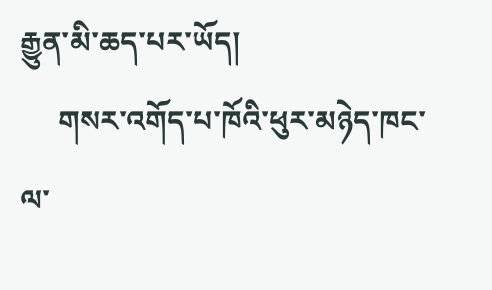རྒྱུན་མི་ཆད་པར་ཡོད།
     གསར་འགོད་པ་ཁོའི་ཕུར་མཉེད་ཁང་ལ་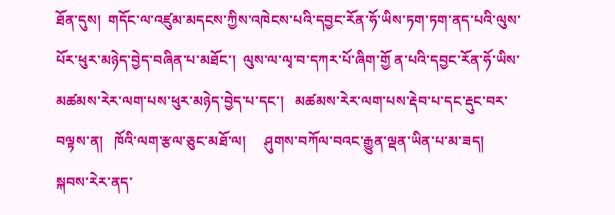ཐོན་དུས།  གདོང་ལ་འཛུམ་མདངས་ཀྱིས་འཁེངས་པའི་དབྱང་རོན་ཧོ་ཡིས་ཏག་ཏག་ནད་པའི་ལུས་པོར་ཕུར་མཉེད་བྱེད་བཞིན་པ་མཐོང་།  ལུས་ལ་ལྭ་བ་དཀར་པོ་ཞིག་གྱོ ན་པའི་དབྱང་རོན་ཧོ་ཡིས་མཚམས་རེར་ལག་པས་ཕུར་མཉེད་བྱེད་པ་དང་།   མཚམས་རེར་ལག་པས་རྡེབ་པ་དང་རྡུང་བར་བལྟས་ན།   ཁོའི་ལག་རྩལ་ཅུང་མཐོ་ལ།     ཤུགས་བཀོལ་བའང་རྒྱུན་ལྡན་ཡིན་པ་མ་ཟད།  སྐབས་རེར་ནད་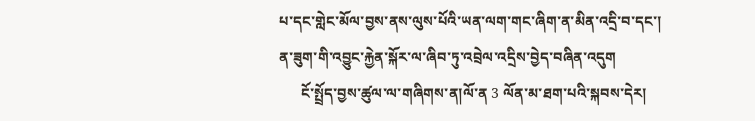པ་དང་གླེང་མོལ་བྱས་ནས་ལུས་པོའི་ཡན་ལག་གང་ཞིག་ན་མིན་འདྲི་བ་དང་།   ན་ཟུག་གི་འབྱུང་རྐྱེན་སྐོར་ལ་ཞིབ་ཏུ་འབྲེལ་འདྲིས་བྱེད་བཞིན་འདུག
      ངོ་སྤྲོད་བྱས་ཚུལ་ལ་གཞིགས་ན།ལོ་ན 3 ལོན་མ་ཐག་པའི་སྐབས་དེར།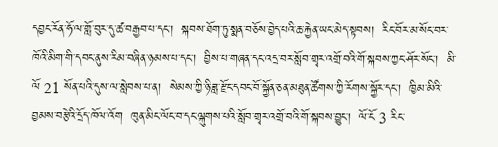དབྱང་རོན་ཧོ་ལ་གློ་བུར་དུ་ཚ་བརྒྱབ་པ་དང་།  སྐབས་ཐོག་ཏུ་སྨན་བཅོས་བྱེད་པའི་ཆ་རྐྱེན་ཡང་མེད་སྟབས།  རིང་བོར་མ་སོང་བར་ཁོའི་མིག་གི་དབང་ནུས་རིམ་བཞིན་ཉམས་པ་དང་།  བྱིས་པ་གཞན་དང་འདྲ་བར་སློབ་གྲྭར་འགྲོ་བའི་གོ་སྐབས་ཀྱང་ཤོར་སོང་།  མི་ལོ 21 སོན་པའི་དུས་ལ་སླེབས་པ་ན།  སེམས་ཀྱི་ཉི་ཟླ་རྫོང་དབང་བོ་སྐྱོན་ཅན་མཐུན་ཚོགས་ཀྱི་རོགས་སྐྱོར་དང་།  ཁྱིམ་མིའི་བྱམས་བརྩེའི་དྲོད་ཁོལ་འོག  ཁུན་མིང་ལོང་བ་དང་ལྐུགས་པའི་སློབ་གྲྭར་འགྲོ་བའི་གོ་སྐབས་བྱུང་།  ལོ་ངོ 3 རིང་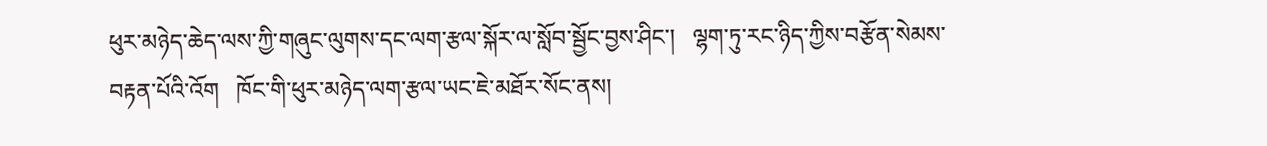ཕུར་མཉེད་ཆེད་ལས་ཀྱི་གཞུང་ལུགས་དང་ལག་རྩལ་སྐོར་ལ་སློབ་སྦྱོང་བྱས་ཤིང་།   ལྷག་ཏུ་རང་ཉིད་ཀྱིས་བརྩོན་སེམས་བརྟན་པོའི་འོག   ཁོང་གི་ཕུར་མཉེད་ལག་རྩལ་ཡང་ཇེ་མཐོར་སོང་ནས།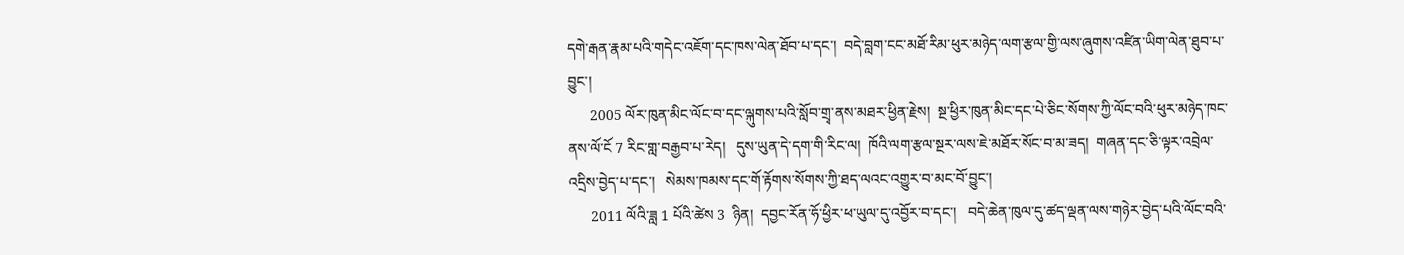དགེ་རྒན་རྣམ་པའི་གདེང་འཇོག་དང་ཁས་ལེན་ཐོབ་པ་དང་།  བདེ་བླག་ངང་མཐོ་རིམ་ཕུར་མཉེད་ལག་རྩལ་གྱི་ལས་ཞུགས་འཛིན་ཡིག་ལེན་ཐུབ་པ་བྱུང་།
      2005 ལོར་ཁུན་མིང་ལོང་བ་དང་ལྐུགས་པའི་སློབ་གྲྭ་ནས་མཐར་ཕྱིན་རྗེས།  སྔ་ཕྱིར་ཁུན་མིང་དང་པེ་ཅིང་སོགས་ཀྱི་ལོང་བའི་ཕུར་མཉེད་ཁང་ནས་ལོ་ངོ 7 རིང་གླ་བརྒྱབ་པ་རེད།   དུས་ཡུན་དེ་དག་གི་རིང་ལ།  ཁོའི་ལག་རྩལ་སྔར་ལས་ཇེ་མཐོར་སོང་བ་མ་ཟད།  གཞན་དང་ཅི་ལྟར་འབྲེལ་འདྲིས་བྱེད་པ་དང་།   སེམས་ཁམས་དང་གོ་རྟོགས་སོགས་ཀྱི་ཐད་ལའང་འགྱུར་བ་མང་བོ་བྱུང་།
      2011 ལོའི་ཟླ 1 པོའི་ཚེས 3  ཉིན།  དབྱང་རོན་ཧོ་ཕྱིར་ཕ་ཡུལ་དུ་འབྱོར་བ་དང་།   བདེ་ཆེན་ཁུལ་དུ་ཚད་ལྡན་ལས་གཉེར་བྱེད་པའི་ལོང་བའི་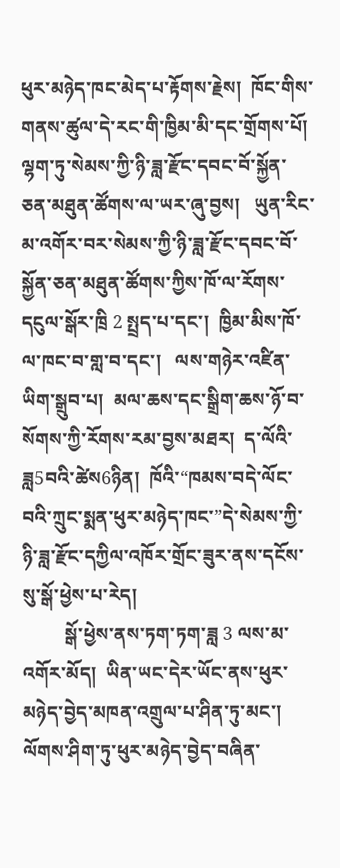ཕུར་མཉེད་ཁང་མེད་པ་རྟོགས་རྗེས།  ཁོང་གིས་གནས་ཚུལ་དེ་རང་གི་ཁྱིམ་མི་དང་གྲོགས་པོ།   ལྷག་ཏུ་སེམས་ཀྱི་ཉི་ཟླ་རྫོང་དབང་བོ་སྐྱོན་ཅན་མཐུན་ཚོགས་ལ་ཡར་ཞུ་བྱས།   ཡུན་རིང་མ་འགོར་བར་སེམས་ཀྱི་ཉི་ཟླ་རྫོང་དབང་བོ་སྐྱོན་ཅན་མཐུན་ཚོགས་ཀྱིས་ཁོ་ལ་རོགས་དངུལ་སྒོར་ཁྲི 2 སྤྲད་པ་དང་།  ཁྱིམ་མིས་ཁོ་ལ་ཁང་བ་གླ་བ་དང་།   ལས་གཉེར་འཛིན་ཡིག་སྒྲུབ་པ།  མལ་ཆས་དང་སྒྲིག་ཆས་ཉོ་བ་སོགས་ཀྱི་རོགས་རམ་བྱས་མཐར།  ད་ལོའི་ཟླ5བའི་ཚེས6ཉིན།  ཁོའི་“ཁམས་བདེ་ལོང་བའི་ཀྲུང་སྨན་ཕུར་མཉེད་ཁང་”དེ་སེམས་ཀྱི་ཉི་ཟླ་རྫོང་དཀྱིལ་འཁོར་གྲོང་ཟུར་ནས་དངོས་སུ་སྒོ་ཕྱེས་པ་རེད།
         སྒོ་ཕྱེས་ནས་ཏག་ཏག་ཟླ 3 ལས་མ་འགོར་མོད།  ཡིན་ཡང་དེར་ཡོང་ནས་ཕུར་མཉེད་བྱེད་མཁན་འགྲུལ་པ་ཤིན་ཏུ་མང་།   ལོགས་ཤིག་ཏུ་ཕུར་མཉེད་བྱེད་བཞིན་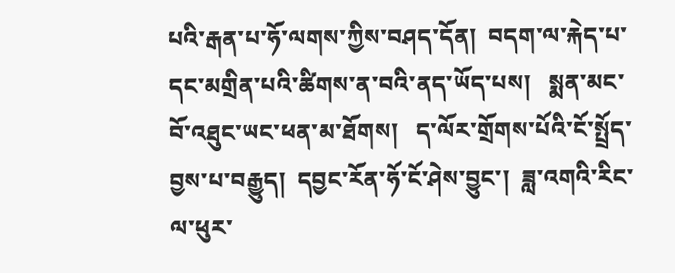པའི་རྒན་པ་ཧོ་ལགས་ཀྱིས་བཤད་དོན།  བདག་ལ་རྐེད་པ་དང་མགྲིན་པའི་ཚིགས་ན་བའི་ནད་ཡོད་པས།   སྨན་མང་བོ་འཐུང་ཡང་ཕན་མ་ཐོགས།   ད་ལོར་གྲོགས་པོའི་ངོ་སྤྲོད་བྱས་པ་བརྒྱུད།  དབྱང་རོན་ཧོ་ངོ་ཤེས་བྱུང་།  ཟླ་འགའི་རིང་ལ་ཕུར་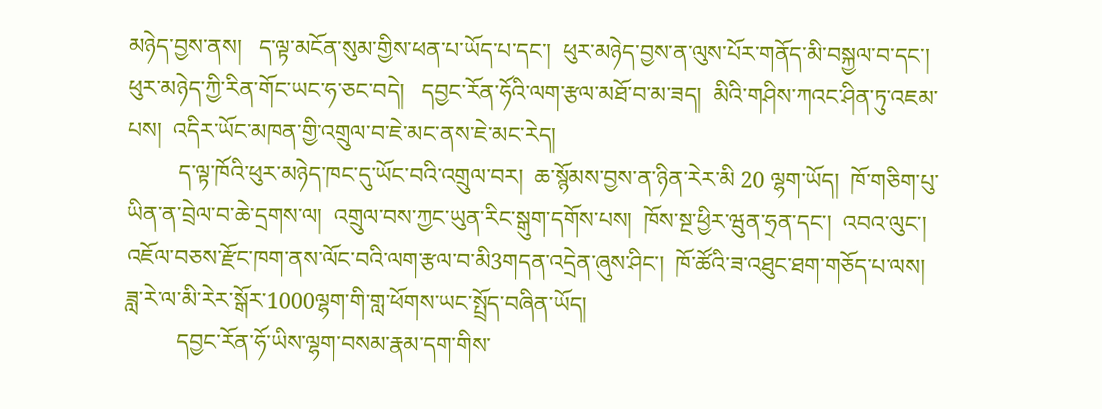མཉེད་བྱས་ནས།   ད་ལྟ་མངོན་སུམ་གྱིས་ཕན་པ་ཡོད་པ་དང་།  ཕུར་མཉེད་བྱས་ན་ལུས་པོར་གནོད་མི་བསྐྱལ་བ་དང་།         ཕུར་མཉེད་ཀྱི་རིན་གོང་ཡང་ཧ་ཅང་བདེ།   དབྱང་རོན་ཧོའི་ལག་རྩལ་མཐོ་བ་མ་ཟད།  མིའི་གཤིས་ཀའང་ཤིན་ཏུ་འཇམ་པས།  འདིར་ཡོང་མཁན་གྱི་འགྲུལ་བ་ཇེ་མང་ནས་ཇེ་མང་རེད།
         ད་ལྟ་ཁོའི་ཕུར་མཉེད་ཁང་དུ་ཡོང་བའི་འགྲུལ་བར།  ཆ་སྙོམས་བྱས་ན་ཉིན་རེར་མི 20 ལྷག་ཡོད།  ཁོ་གཅིག་པུ་ཡིན་ན་བྲེལ་བ་ཆེ་དྲགས་ལ།  འགྲུལ་བས་ཀྱང་ཡུན་རིང་སྒུག་དགོས་པས།  ཁོས་སྔ་ཕྱིར་ཝུན་ཧྲན་དང་།  འབའ་ལུང་།  འཇོལ་བཅས་རྫོང་ཁག་ནས་ལོང་བའི་ལག་རྩལ་བ་མི3གདན་འདྲེན་ཞུས་ཤིང་།  ཁོ་ཚོའི་ཟ་འཐུང་ཐག་གཅོད་པ་ལས།  ཟླ་རེ་ལ་མི་རེར་སྒོར་1000ལྷག་གི་གླ་ཕོགས་ཡང་སྤྲོད་བཞིན་ཡོད།
         དབྱང་རོན་ཧོ་ཡིས་ལྷག་བསམ་རྣམ་དག་གིས་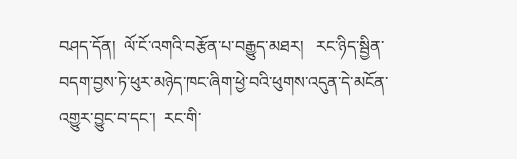བཤད་དོན།  ལོ་ངོ་འགའི་བརྩོན་པ་བརྒྱུད་མཐར།   རང་ཉིད་སྦྱིན་བདག་བྱས་ཏེ་ཕུར་མཉེད་ཁང་ཞིག་ཕྱེ་བའི་ཕུགས་འདུན་དེ་མངོན་འགྱུར་བྱུང་བ་དང་།  རང་གི་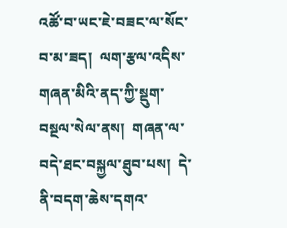འཚོ་བ་ཡང་ཇེ་བཟང་ལ་སོང་བ་མ་ཟད།  ལག་རྩལ་འདིས་གཞན་མིའི་ནད་ཀྱི་སྡུག་བསྔལ་སེལ་ནས།  གཞན་ལ་བདེ་ཐང་བསྐྱལ་ཐུབ་པས།  དེ་ནི་བདག་ཆེས་དགའ་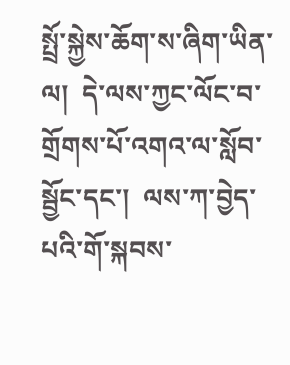སྤྲོ་སྐྱེས་ཆོག་ས་ཞིག་ཡིན་ལ།  དེ་ལས་ཀྱང་ལོང་བ་གྲོགས་པོ་འགའ་ལ་སློབ་སྦྱོང་དང་།  ལས་ཀ་བྱེད་པའི་གོ་སྐབས་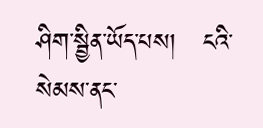ཤིག་སྦྱིན་ཡོད་པས།   ངའི་སེམས་ནང་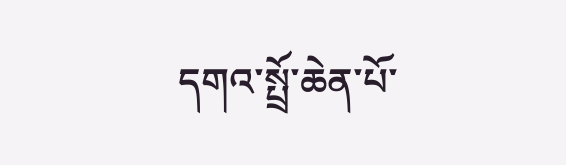དགའ་སྤྲོ་ཆེན་པོ་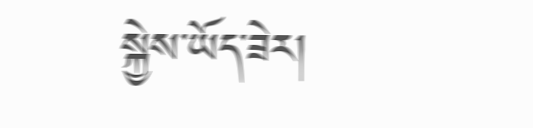སྐྱེས་ཡོད་ཟེར།